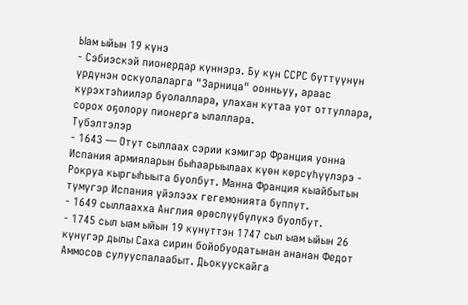Ыам ыйын 19 күнэ
- Сэбиэскэй пионердар күннэрэ. Бу күн ССРС бүттүүнүн үрдүнэн оскуолаларга "Зарница" оонньуу, араас күрэхтэһиилэр буолаллара, улахан кутаа уот оттуллара, сорох оҕолору пионерга ылаллара.
Түбэлтэлэр
- 1643 — Отут сыллаах сэрии кэмигэр Франция уонна Испания армияларын быһаарыылаах күөн көрсүһүүлэрэ - Рокруа кыргыһыыта буолбут. Манна Франция кыайбытын түмүгэр Испания үйэлээх гегемонията бүппүт.
- 1649 сыллаахха Англия өрөспүүбүлүкэ буолбут.
- 1745 сыл ыам ыйын 19 күнүттэн 1747 сыл ыам ыйын 26 күнүгэр дылы Саха сирин бойобуодатынан ананан Федот Аммосов сулууспалаабыт. Дьокуускайга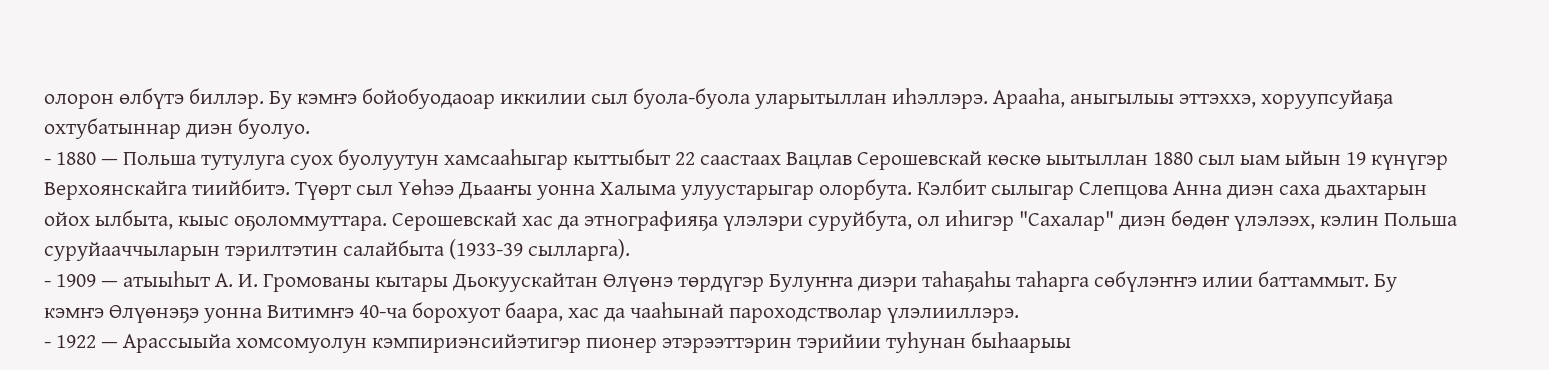олорон өлбүтэ биллэр. Бу кэмҥэ бойобуодаоар иккилии сыл буола-буола уларытыллан иһэллэрэ. Арааһа, аныгылыы эттэххэ, хоруупсуйаҕа охтубатыннар диэн буолуо.
- 1880 — Польша тутулуга суох буолуутун хамсааһыгар кыттыбыт 22 саастаах Вацлав Серошевскай көскө ыытыллан 1880 сыл ыам ыйын 19 күнүгэр Верхоянскайга тиийбитэ. Түөрт сыл Үөһээ Дьааҥы уонна Халыма улуустарыгар олорбута. Кэлбит сылыгар Слепцова Анна диэн саха дьахтарын ойох ылбыта, кыыс оҕоломмуттара. Серошевскай хас да этнографияҕа үлэлэри суруйбута, ол иһигэр "Сахалар" диэн бөдөҥ үлэлээх, кэлин Польша суруйааччыларын тэрилтэтин салайбыта (1933-39 сылларга).
- 1909 — атыыһыт А. И. Громованы кытары Дьокуускайтан Өлүөнэ төрдүгэр Булуҥҥа диэри таһаҕаһы таһарга сөбүлэҥҥэ илии баттаммыт. Бу кэмҥэ Өлүөнэҕэ уонна Витимҥэ 40-ча борохуот баара, хас да чааһынай пароходстволар үлэлииллэрэ.
- 1922 — Арассыыйа хомсомуолун кэмпириэнсийэтигэр пионер этэрээттэрин тэрийии туһунан быһаарыы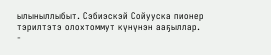ылыныллыбыт. Сэбиэскэй Сойууска пионер тэрилтэтэ олохтоммут күнүнэн ааҕыллар.
-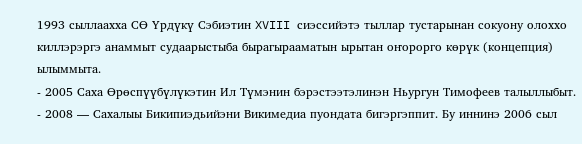1993 сыллаахха СӨ Үрдүкү Сэбиэтин XVIII сиэссийэтэ тыллар тустарынан сокуону олоххо киллэрэргэ анаммыт судаарыстыба бырагырааматын ырытан оҥорорго көрүк (концепция) ылыммыта.
- 2005 Саха Өрөспүүбүлүкэтин Ил Түмэнин бэрэстээтэлинэн Ньургун Тимофеев талыллыбыт.
- 2008 — Сахалыы Бикипиэдьийэни Викимедиа пуондата бигэргэппит. Бу иннинэ 2006 сыл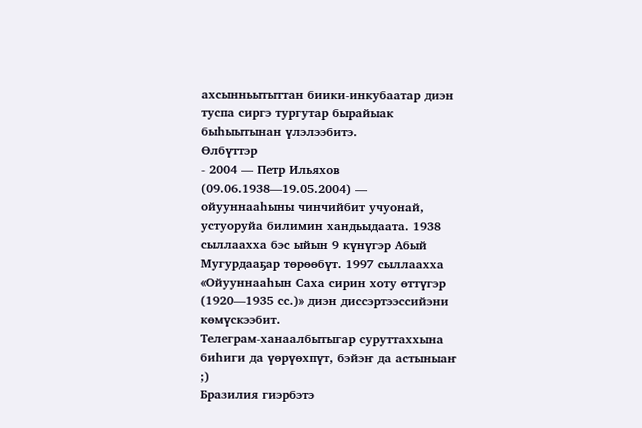ахсынньытыттан биики-инкубаатар диэн туспа сиргэ тургутар бырайыак быһыытынан үлэлээбитэ.
Өлбүттэр
- 2004 — Петр Ильяхов (09.06.1938—19.05.2004) — ойууннааһыны чинчийбит учуонай, устуоруйа билимин хандьыдаата. 1938 сыллаахха бэс ыйын 9 күнүгэр Абый Мугурдааҕар төрөөбүт. 1997 сыллаахха «Ойууннааһын Саха сирин хоту өттүгэр (1920—1935 сс.)» диэн диссэртээссийэни көмүскээбит.
Телеграм-ханаалбытыгар суруттаххына биһиги да үөрүөхпүт, бэйэҥ да астыныаҥ ;)
Бразилия гиэрбэтэ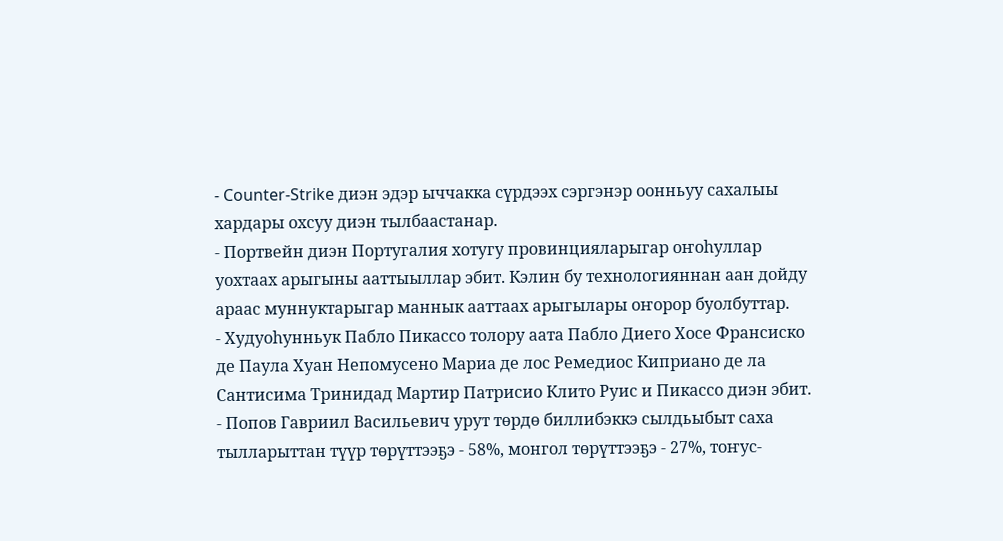- Counter-Strike диэн эдэр ыччакка сүрдээх сэргэнэр оонньуу сахалыы хардары охсуу диэн тылбаастанар.
- Портвейн диэн Португалия хотугу провинцияларыгар оҥоһуллар уохтаах арыгыны ааттыыллар эбит. Кэлин бу технологияннан аан дойду араас муннуктарыгар маннык ааттаах арыгылары оҥорор буолбуттар.
- Худуоһунньук Пабло Пикассо толору аата Пабло Диего Хосе Франсиско де Паула Хуан Непомусено Мариа де лос Ремедиос Киприано де ла Сантисима Тринидад Мартир Патрисио Клито Руис и Пикассо диэн эбит.
- Попов Гавриил Васильевич урут төрдө биллибэккэ сылдьыбыт саха тылларыттан түүр төрүттээҕэ - 58%, монгол төрүттээҕэ - 27%, тоҥус-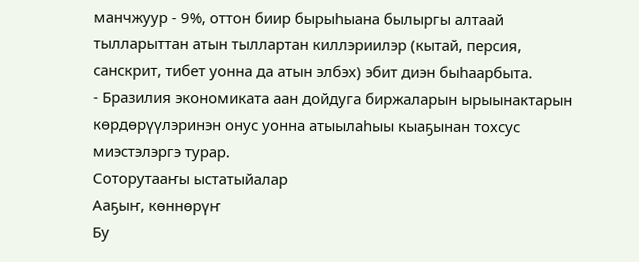манчжуур - 9%, оттон биир бырыһыана былыргы алтаай тылларыттан атын тыллартан киллэриилэр (кытай, персия, санскрит, тибет уонна да атын элбэх) эбит диэн быһаарбыта.
- Бразилия экономиката аан дойдуга биржаларын ырыынактарын көрдөрүүлэринэн онус уонна атыылаhыы кыаҕынан тохсус миэстэлэргэ турар.
Соторутааҥы ыстатыйалар
Ааҕыҥ, көннөрүҥ
Бу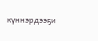күннэрдээҕи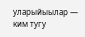уларыйыылар — ким тугу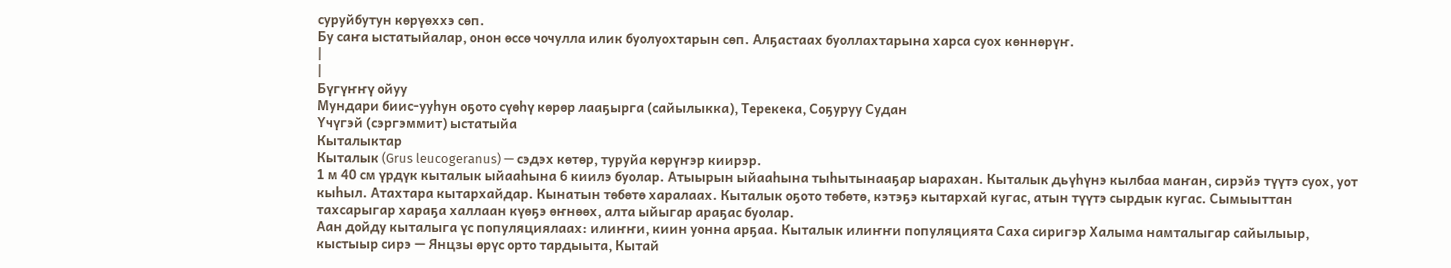суруйбутун көрүөххэ сөп.
Бу саҥа ыстатыйалар, онон өссө чочулла илик буолуохтарын сөп. Алҕастаах буоллахтарына харса суох көннөрүҥ.
|
|
Бүгүҥҥү ойуу
Мундари биис-ууһун оҕото сүөһү көрөр лааҕырга (сайылыкка), Терекека, Соҕуруу Судан
Үчүгэй (сэргэммит) ыстатыйа
Кыталыктар
Кыталык (Grus leucogeranus) — сэдэх көтөр, туруйа көрүҥэр киирэр.
1 м 40 см үрдүк кыталык ыйааһына 6 киилэ буолар. Атыырын ыйааһына тыһытынааҕар ыарахан. Кыталык дьүһүнэ кылбаа маҥан, сирэйэ түүтэ суох, уот кыһыл. Атахтара кытархайдар. Кынатын төбөтө харалаах. Кыталык оҕото төбөтө, кэтэҕэ кытархай кугас, атын түүтэ сырдык кугас. Сымыыттан тахсарыгар хараҕа халлаан күөҕэ өҥнөөх, алта ыйыгар араҕас буолар.
Аан дойду кыталыга үс популяциялаах: илиҥҥи, киин уонна арҕаа. Кыталык илиҥҥи популяцията Саха сиригэр Халыма намталыгар сайылыыр, кыстыыр сирэ — Янцзы өрүс орто тардыыта, Кытай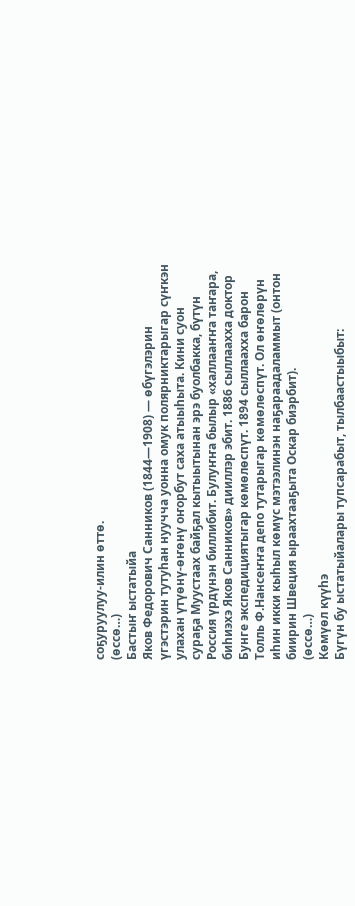соҕуруулуу-илин өттө.
(өссө…)
Бастыҥ ыстатыйа
Яков Федорович Санников (1844—1908) — өбүгэлэрин үгэстэрин тутуһан нуучча уонна омук полярниктарыгар сүҥкэн улахан үтүөнү-өҥөнү оҥорбут саха атыыһыта. Кини суон сураҕа Муустаах байҕал кытыытынан эрэ буолбакка, бүтүн Россия үрдүнэн биллибит. Булуҥҥа былыр «халлааҥҥа таҥара, биһиэхэ Яков Санников» дииллэр эбит. 1886 сыллаахха доктор Бунге экспедициятыгар көмөлөспүт. 1894 сыллаахха барон Толль Ф.Нансеҥҥа депо тутарыгар көмөлөспүт. Ол өҥөлөрүн иһин икки кыһыл көмүс мэтээлинэн наҕараадаламмыт (онтон биирин Швеция ыраахтааҕыта Оскар биэрбит).
(өссө…)
Көмүөл күүһэ
Бүгүн бу ыстатыйалары тупсарабыт, тылбаастыыбыт: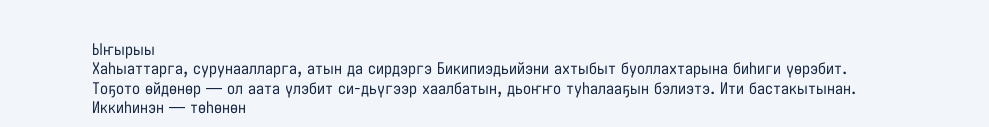Ыҥырыы
Хаһыаттарга, сурунаалларга, атын да сирдэргэ Бикипиэдьийэни ахтыбыт буоллахтарына биһиги үөрэбит. Тоҕото өйдөнөр — ол аата үлэбит си-дьүгээр хаалбатын, дьоҥҥо туһалааҕын бэлиэтэ. Ити бастакытынан. Иккиһинэн — төһөнөн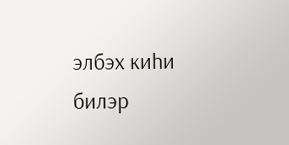элбэх киһи билэр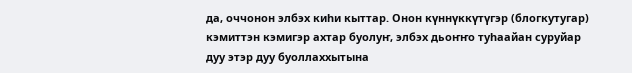да, оччонон элбэх киһи кыттар. Онон күннүккүтүгэр (блогкутугар) кэмиттэн кэмигэр ахтар буолуҥ, элбэх дьоҥҥо туһаайан суруйар дуу этэр дуу буоллаххытына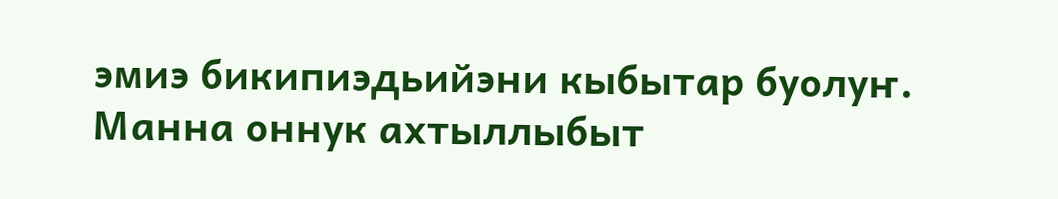эмиэ бикипиэдьийэни кыбытар буолуҥ. Манна оннук ахтыллыбыт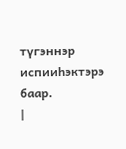түгэннэр испииһэктэрэ баар.
|